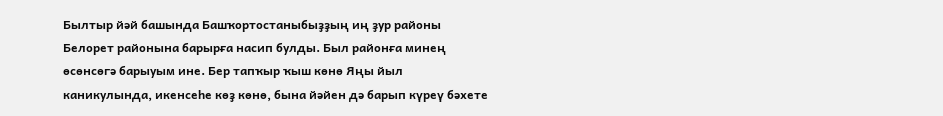Былтыр йәй башында Башҡортостаныбыҙҙың иң ҙур районы Белорет районына барырға насип булды. Был районға минең өсөнсөгә барыуым ине. Бер тапҡыр ҡыш көнө Яңы йыл каникулында, икенсеһе көҙ көнө, бына йәйен дә барып күреү бәхете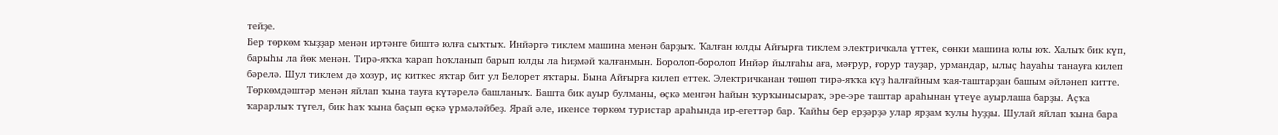тейҙе.
Бер төркөм ҡыҙҙар менән иртәнге биштә юлға сыҡтыҡ. Инйәргә тиклем машина менән барҙыҡ. Ҡалған юлды Айғырға тиклем электричкала үттек, сөнки машина юлы юҡ. Халыҡ бик күп, барыһы ла йөк менән. Тирә-яҡҡа ҡарап һоҡланып барып юлды ла һиҙмәй ҡалғанмын. Боролоп-боролоп Инйәр йылғаһы аға, мәғрур, ғорур тауҙар, урмандар, ылыҫ һауаһы танауға килеп бәрелә. Шул тиклем дә хозур, иҫ киткес яҡтар бит ул Белорет яҡтары. Бына Айғырға килеп еттек. Электричканан төшөп тирә-яҡҡа күҙ һалғайным ҡая-таштарҙан башым әйләнеп китте. Төркөмдәштәр менән яйлап ҡына тауға күтәрелә башланыҡ. Башта бик ауыр булманы, өҫкә менгән һайын ҡурҡынысыраҡ, эре-эре таштар араһынан үтеүе ауырлаша барҙы. Аҫҡа ҡарарлыҡ түгел, бик һаҡ ҡына баҫып өҫкә үрмәләйбеҙ. Ярай әле, икенсе төркөм туристар араһында ир-егеттәр бар. Ҡайһы бер ерҙәрҙә улар ярҙам ҡулы һуҙҙы. Шулай яйлап ҡына бара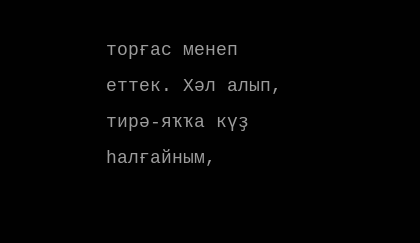торғас менеп еттек. Хәл алып, тирә-яҡҡа күҙ һалғайным,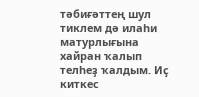тәбиғәттең шул тиклем дә илаһи матурлығына хайран ҡалып телһеҙ ҡалдым. Иҫ киткес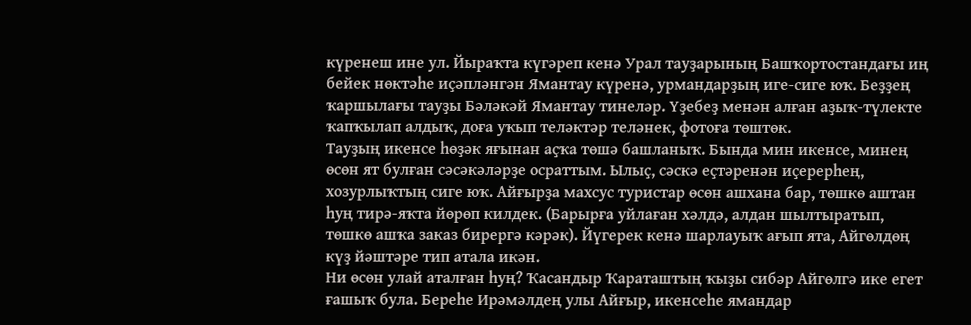күренеш ине ул. Йыраҡта күгәреп кенә Урал тауҙарының Башҡортостандағы иң бейек нөктәһе иҫәпләнгән Ямантау күренә, урмандарҙың иге-сиге юҡ. Беҙҙең ҡаршылағы тауҙы Бәләкәй Ямантау тинеләр. Үҙебеҙ менән алған аҙыҡ-түлекте ҡапҡылап алдыҡ, доға уҡып теләктәр теләнек, фотоға төштөк.
Тауҙың икенсе һөҙәк яғынан аҫҡа төшә башланыҡ. Бында мин икенсе, минең өсөн ят булған сәсәкәләрҙе осраттым. Ылыҫ, сәскә еҫтәренән иҫерерһең, хозурлыҡтың сиге юҡ. Айғырҙа махсус туристар өсөн ашхана бар, төшкө аштан һуң тирә-яҡта йөрөп килдек. (Барырға уйлаған хәлдә, алдан шылтыратып, төшкө ашҡа заказ бирергә кәрәк). Йүгерек кенә шарлауыҡ ағып ята, Айгөлдөң күҙ йәштәре тип атала икән.
Ни өсөн улай аталған һуң? Ҡасандыр Ҡараташтың ҡыҙы сибәр Айгөлгә ике егет ғашыҡ була. Береһе Ирәмәлдең улы Айғыр, икенсеһе ямандар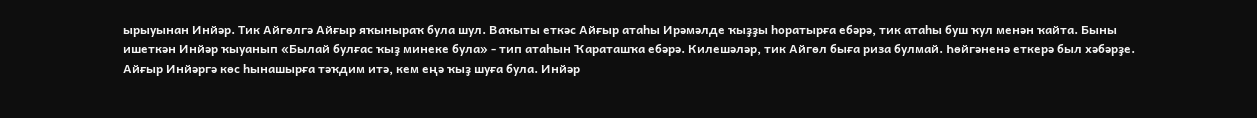ырыуынан Инйәр. Тик Айгөлгә Айғыр яҡыныраҡ була шул. Ваҡыты еткәс Айғыр атаһы Ирәмәлде ҡыҙҙы һоратырға ебәрә, тик атаһы буш ҡул менән ҡайта. Быны ишеткән Инйәр ҡыуанып «Былай булғас ҡыҙ минеке була» - тип атаһын Ҡараташҡа ебәрә. Килешәләр, тик Айгөл быға риза булмай. Һөйгәненә еткерә был хәбәрҙе. Айғыр Инйәргә көс һынашырға тәҡдим итә, кем еңә ҡыҙ шуға була. Инйәр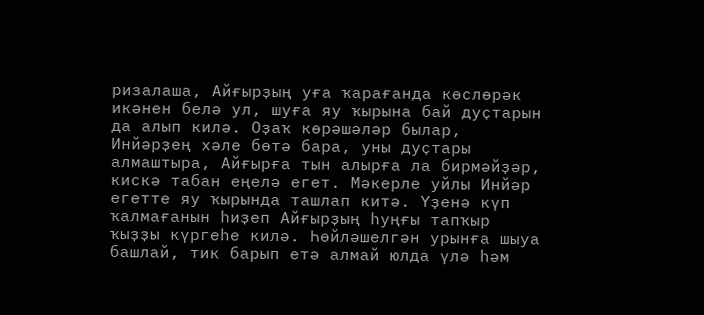ризалаша, Айғырҙың уға ҡарағанда көслөрәк икәнен белә ул, шуға яу ҡырына бай дуҫтарын да алып килә. Оҙаҡ көрәшәләр былар, Инйәрҙең хәле бөтә бара, уны дуҫтары алмаштыра, Айғырға тын алырға ла бирмәйҙәр, кискә табан еңелә егет. Мәкерле уйлы Инйәр егетте яу ҡырында ташлап китә. Үҙенә күп ҡалмағанын һиҙеп Айғырҙың һуңғы тапҡыр ҡыҙҙы күргеһе килә. Һөйләшелгән урынға шыуа башлай, тик барып етә алмай юлда үлә һәм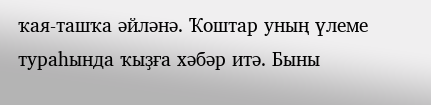ҡая-ташҡа әйләнә. Ҡоштар уның үлеме тураһында ҡыҙға хәбәр итә. Быны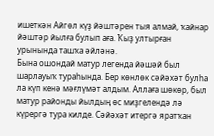ишеткән Айгөл күҙ йәштәрен тыя алмай, ҡайнар йәштәр йылға булып аға. Ҡыҙ ултырған урынында ташҡа әйләнә.
Бына ошондай матур легенда йәшәй был шарлауыҡ тураһында. Бер көнлөк сәйәхәт булһа ла күп кенә мәғлүмәт алдым. Аллаға шөкөр, был матур районды йылдың өс миҙгелендә лә күрергә тура килде. Сәйәхәт итергә яратҡан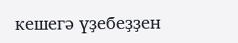кешегә үҙебеҙҙен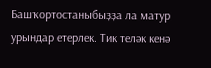Башҡортостаныбыҙҙа ла матур урындар етерлек. Тик теләк кенә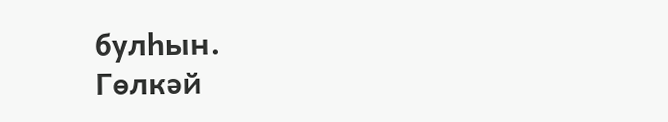булһын.
Гөлкәй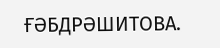ҒӘБДРӘШИТОВА.